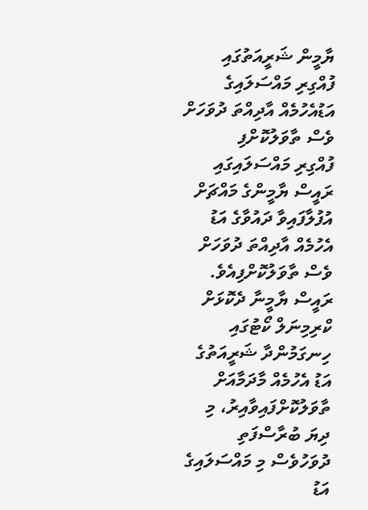ޔާމީން ޝަރީއަތުގައި
ފުއްގިރި މައްސަލައިގެ އަޑުއެހުމެއް އާދިއްތަ ދުވަހަށް ވެސް ތާވަލުކޮށްފި
ފުއްގިރި މައްސަލައިގައި ރައީސް ޔާމީންގެ މައްޗަށް އުފުލާފައިވާ ދައުވާގެ އަޑު އެހުމެއް އާދިއްތަ ދުވަހަށް ވެސް ތާވަލުކޮށްފިއެވެ.
ރައީސް ޔާމީނާ ދެކޮޅަށް ކްރިމިނަލް ކޯޓުގައި ހިނގަމުންދާ ޝަރީއަތުގެ އަޑު އެހުމެއް މާދަމާއަށް ތާވަލުކޮށްފައިވާއިރު، މި ދިޔަ ބުރާސްފަތި ދުވަހުވެސް މި މައްސަލައިގެ އަޑު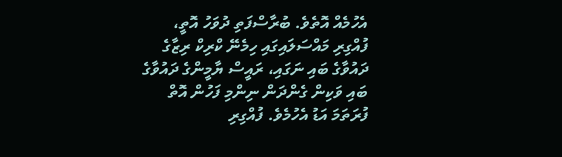އެހުމެއް އޮތެވެ. ބުރާސްފަތި ދުވަހު އޮތީ، ފުއްގިރި މައްސަލައިގައި ހިމެނޭ ކްރިކް ރިޒާގެ ދައުވާގެ ބައި ނަގައި، ރައީސް ޔާމީންގެ ދައުވާގެ ބައި ވަކިން ގެންދަން ނިންމި ފަހުން އޮތް ފުރަތަމަ އަޑު އެހުމެވެ. ފުއްގިރި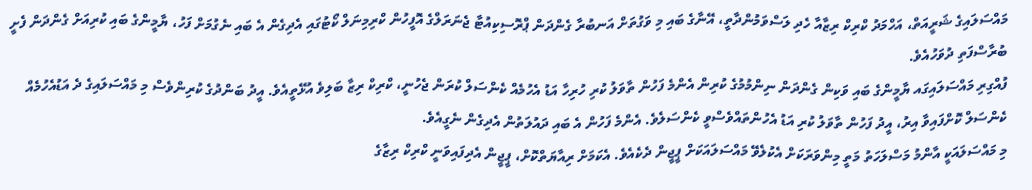މައްސަލައިގެ ޝަރީއަތް، އަހްމަދު ކްރިކް ރިޒާއާ ހެދި ލަސްވަމުންދާތީ، އޭނާގެ ބައި މި ވަގުތަށް އަނބުރާ ގެންދަން ޕްރޮސިކިއުޓާ ޖެނަރަލްގެ އޮފީހުން ކްރިމިނަލް ކޯޓުގައި އެދިގެން އެ ބައި ނެގުމަށް ފަހު، ޔާމީންގެ ބައި ކުރިއަށް ގެންދަން ފެށީ ބުރާސްފަތި ދުވަހުއެވެ.
ފުއްގިރި މައްސަލައިގައ ޔާމީންގެ ބައި ވަކިން ގެންދަން ނިންމުމުގެ ކުރިން އެންމެ ފަހުން ތާވަލު ކުރި ހުރިހާ އަޑު އެހުމެއް ކެންސަލް ކުރަން ޖެހުނީ، ކްރިކް ރިޒާ ބަލިވެ އުޅޭތީއެވެ. އީދު ބަންދުގެ ކުރިންވެސް މި މައްސަލައިގެ ދެ އަޑުއެހުމެއް ކެންސަލް ކޮށްފައިވާ އިރު، އީދު ފަހުން ތާވަލު ކުރި އަޑު އެހުންތައްވެސްވީ ކެންސަލެވެ. އެންމެ ފަހުން އެ ބައި ދައުލަތުން އެދިގެން ނެގީއެވެ.
މި މައްސަލައަކީ އާންމު މަސްލަހަތު މަތީ މިންވަރަކަށް އެކުލެވޭ މައްސަލައަކަށް ޕީޖީން ދެކެއެވެ. އެކަމަށް ރިއާޔަތްކޮށް، ޕީޖީން އެދިފައިވަނީ ކްރިކް ރިޒާގެ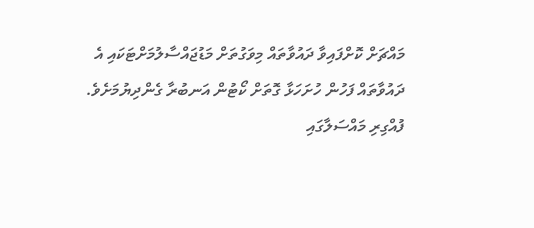މައްޗަށް ކޮށްފައިވާ ދައުވާތައް މިވަގުތަށް މަޑުޖައްސާލުމަށްޓަކައި އެ ދައުވާތައް ފަހުން ހުށަހަޅާ ގޮތަށް ކޯޓުން އަނބުރާ ގެންދިޔުމަށެވެ.
ފުއްގިރި މައްސަލާގައި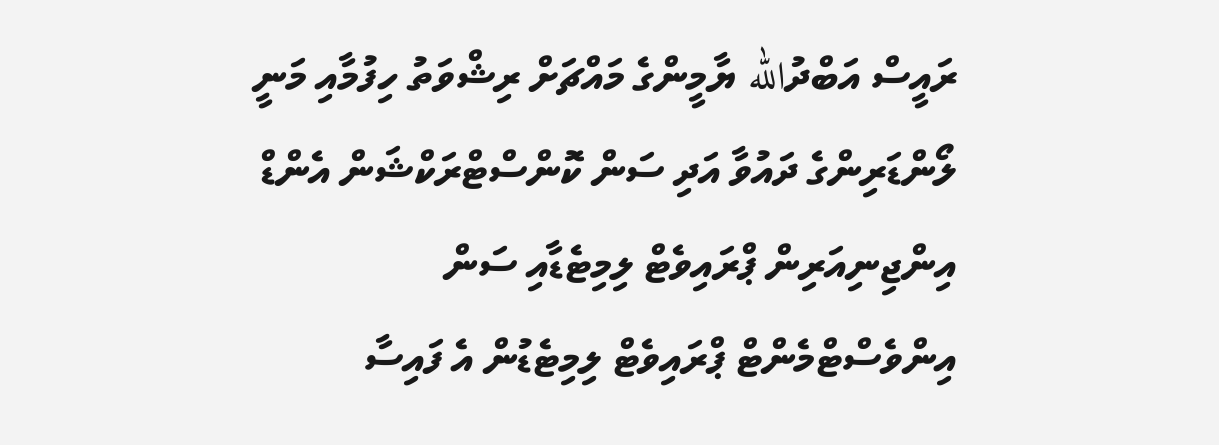ރައީސް އަބްދުالله ޔާމީންގެ މައްޗަށް ރިޝްވަތު ހިފުމާއި މަނީ ލޯންޑަރިންގެ ދައުވާ އަދި ސަން ކޮންސްޓްރަކްޝަން އެންޑް އިންޖިނިއަރިން ޕްރައިވެޓް ލިމިޓެޑާއި ސަން އިންވެސްޓްމެންޓް ޕްރައިވެޓް ލިމިޓެޑުން އެ ފައިސާ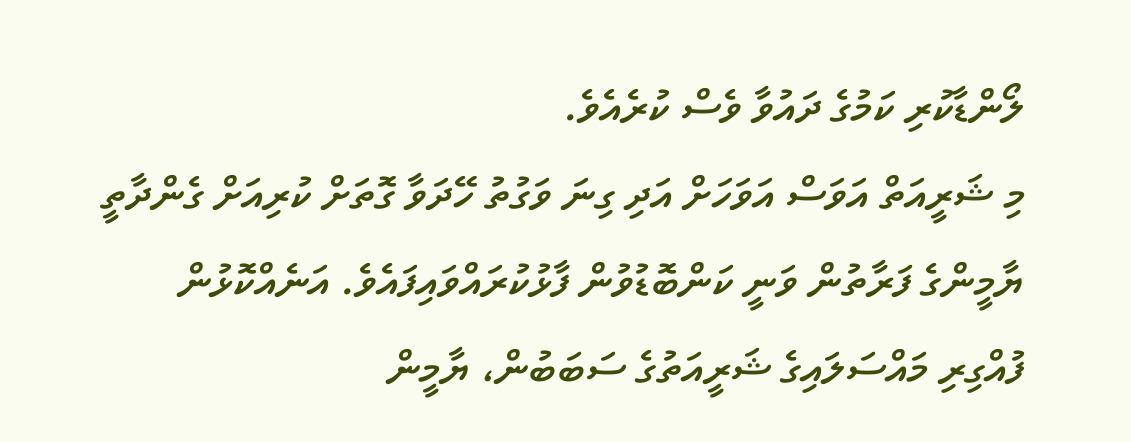ލޯންޑާކުރި ކަމުގެ ދައުވާ ވެސް ކުރެއެވެ.
މި ޝަރީއަތް އަވަސް އަވަހަށް އަދި ގިނަ ވަގުތު ހޭދަވާ ގޮތަށް ކުރިއަށް ގެންދާތީ ޔާމީންގެ ފަރާތުން ވަނީ ކަންބޮޑުވުން ފާޅުކުރައްވައިފައެވެ. އަނެއްކޮޅުން ފުއްގިރި މައްސަލައިގެ ޝަރީއަތުގެ ސަބަބުން، ޔާމީން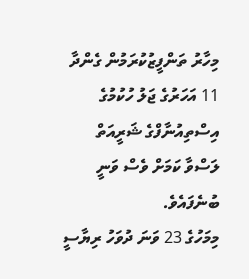މިހާރު ތަންފީޒުކުރަމުން ގެންދާ 11 އަހަރުގެ ޖަލު ހުކުމުގެ އިސްތިއުނާފްގެ ޝަރީއަތް ލަސްވާ ކަމަށް ވެސް ވަނީ ބުނެފައެވެ.
މިމަހުގެ 23 ވަނަ ދުވަހު ރިޔާސީ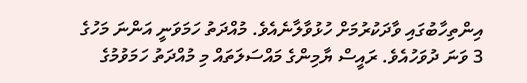އިންތިހާބުގައި ވާދަކުރުމަށް ހުޅުވާލާނެއެވެ. މުއްދަތު ހަމަވަނީ އަންނަ މަހުގެ 3 ވަނަ ދުވަހުއެވެ. ރައީސް ޔާމިންގެ މައްސަލަތައް މި މުއްދަތު ހަމަވުމުގެ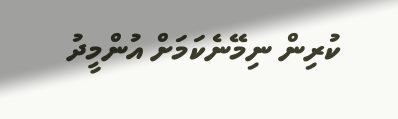ކުރިން ނިމޭނެކަމަށް އުންމީދު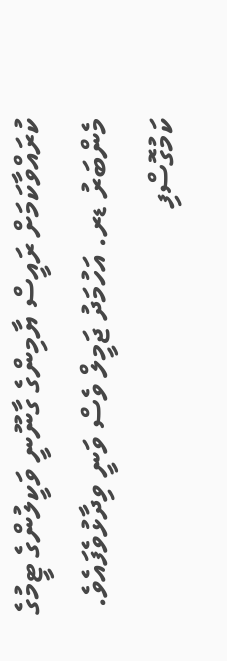ކުރައްވާކަމަށް ރައީސް ޔާމިންގެ ގާނޫނީ ވަކީލުންގެ ޓީމުގެ މެންބަރު ޑރ. އަހުމަދު ޖަމީލް ވެސް ވަނީ ވިދާޅުވެފައެވެ.
ކަމުގޮސްފި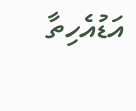އަޑުއެހިތާ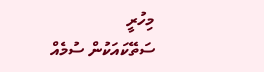މިހުރީ
ސަތޭކައަކުން ސުމެއް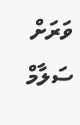ވަރަށް ސަލާމް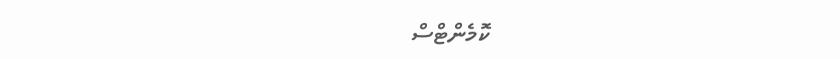ކޮމެންޓްސް